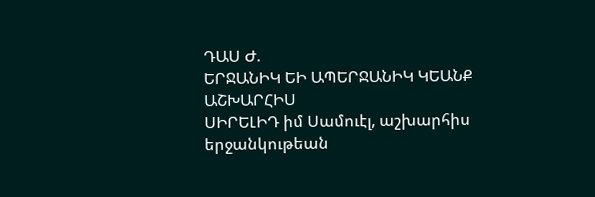ԴԱՍ Ժ.
ԵՐՋԱՆԻԿ ԵԻ ԱՊԵՐՋԱՆԻԿ ԿԵԱՆՔ
ԱՇԽԱՐՀԻՍ
ՍԻՐԵԼԻԴ իմ Սամուէլ, աշխարհիս երջանկութեան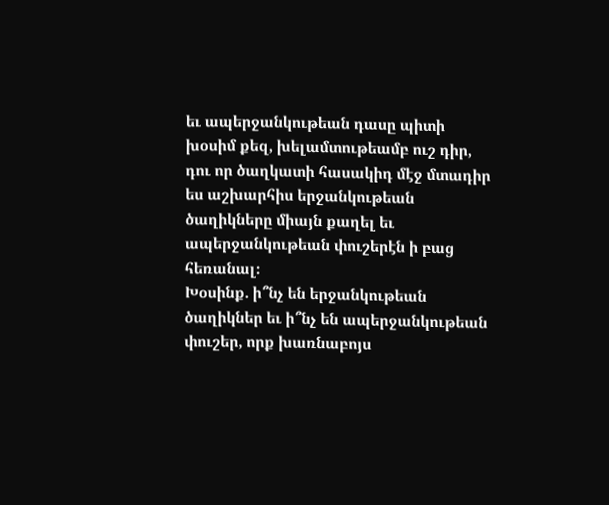եւ ապերջանկութեան դասը պիտի խօսիմ քեզ, խելամտութեամբ ուշ դիր, դու որ ծաղկատի հասակիդ մէջ մտադիր ես աշխարհիս երջանկութեան ծաղիկները միայն քաղել եւ ապերջանկութեան փուշերէն ի բաց հեռանալ։
Խօսինք. ի՞նչ են երջանկութեան ծաղիկներ եւ ի՞նչ են ապերջանկութեան փուշեր, որք խառնաբոյս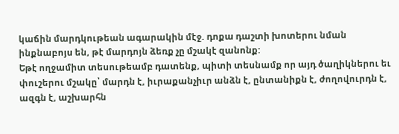կաճին մարդկութեան ագարակին մէջ. դոքա դաշտի խոտերու նման ինքնաբոյս են, թէ մարդոյն ձեռք չը մշակէ զանոնք:
Եթէ ողջամիտ տեսութեամբ դատենք, պիտի տեսնամք որ այդ ծաղիկներու եւ փուշերու մշակը՝ մարդն է, իւրաքանչիւր անձն է, ընտանիքն է, ժողովուրդն է, ազգն է, աշխարհն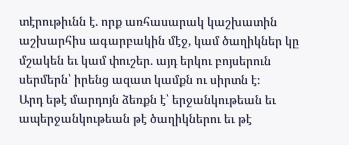տէրութիւնն է. որք առհասարակ կաշխատին աշխարհիս ագարբակին մէջ, կամ ծաղիկներ կը մշակեն եւ կամ փուշեր. այդ երկու բոյսերուն սերմերն՝ իրենց ազատ կամքն ու սիրտն է։
Արդ եթէ մարդոյն ձեռքն է՝ երջանկութեան եւ ապերջանկութեան թէ ծաղիկներու եւ թէ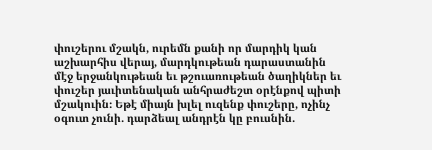փուշերու մշակն, ուրեմն քանի որ մարդիկ կան աշխարհիս վերայ, մարդկութեան դարաստանին մէջ երջանկութեան եւ թշուառութեան ծաղիկներ եւ փուշեր յաւիտենական անհրաժեշտ օրէնքով պիտի մշակուին։ Եթէ միայն խլել ուզենք փուշերը, ոչինչ օգուտ չունի. դարձեալ անդրէն կը բուսնին.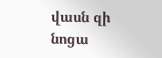վասն զի նոցա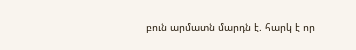բուն արմատն մարդն է. հարկ է որ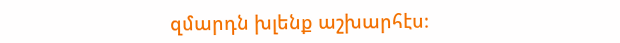զմարդն խլենք աշխարհէս։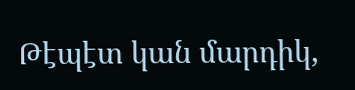Թէպէտ կան մարդիկ,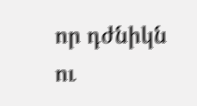որ դժնիկն ու